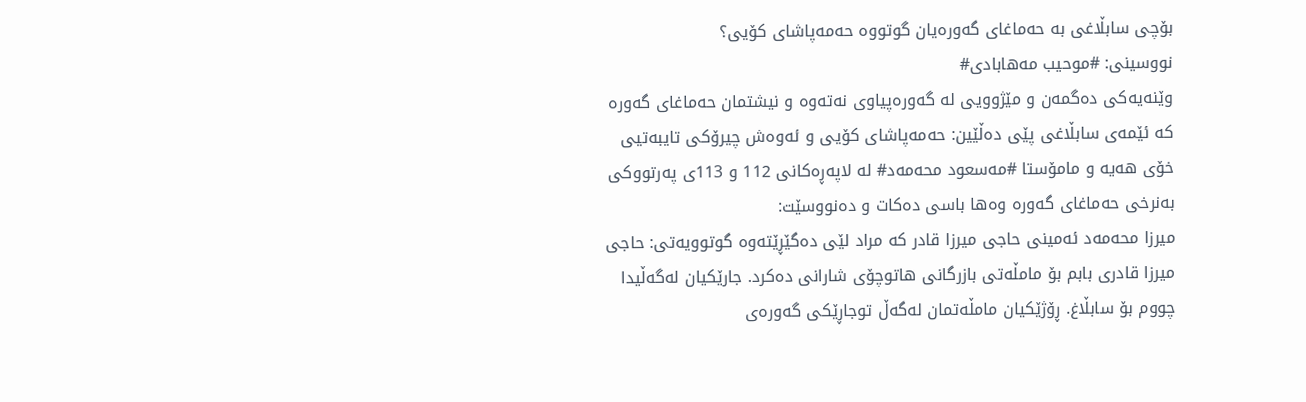بۆچی سابڵاغی بە حەماغای گەورەیان گوتووە حەمەپاشای کۆیی؟
نووسینی: #موحیب مەهابادی#
وێنەیەکی دەگمەن و مێژوویی لە گەورەپیاوی نەتەوە و نیشتمان حەماغای گەورە کە ئێمەی سابڵاغی پێی دەڵێین: حەمەپاشای کۆیی و ئەوەش چیرۆکی تایبەتیی خۆی هەیە و مامۆستا #مەسعود محەمەد# لە لاپەڕەکانی 112 و 113ی پەرتووکی بەنرخی حەماغای گەورە وەها باسی دەکات و دەنووسێت:
میرزا محەمەد ئەمینی حاجی میرزا قادر کە مراد لێی دەگێڕێتەوە گوتوویەتی: حاجی میرزا قادری بابم بۆ مامڵەتی بازرگانی هاتوچۆی شارانی دەکرد. جارێکیان لەگەڵیدا چووم بۆ سابڵاغ. ڕۆژێکیان مامڵەتمان لەگەڵ توجاڕێکی گەورەی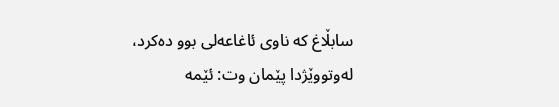سابڵاغ کە ناوی ئاغاعەلی بوو دەکرد، لەوتووێژدا پێمان وت: ئێمە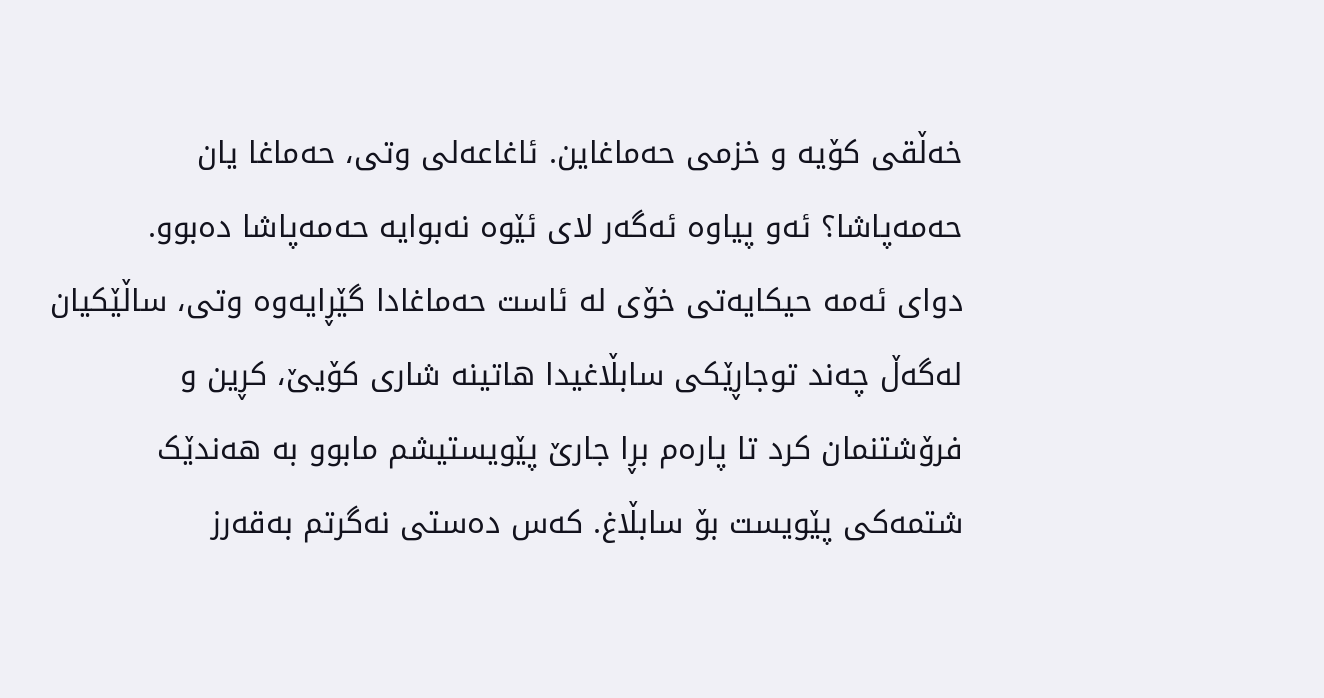خەڵقی کۆیە و خزمی حەماغاین. ئاغاعەلی وتی، حەماغا یان حەمەپاشا؟ ئەو پیاوە ئەگەر لای ئێوە نەبوایە حەمەپاشا دەبوو.
دوای ئەمە حیکایەتی خۆی لە ئاست حەماغادا گێڕایەوە وتی، ساڵێکیان لەگەڵ چەند توجاڕێکی سابڵاغیدا هاتینە شاری کۆیێ، کڕین و فرۆشتنمان کرد تا پارەم بڕا جارێ پێویستیشم مابوو بە هەندێک شتمەکی پێویست بۆ سابڵاغ. کەس دەستی نەگرتم بەقەرز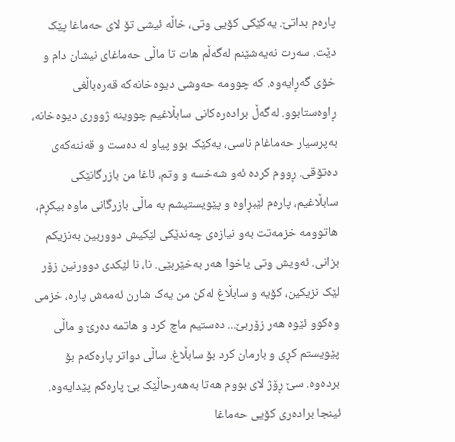پارەم بداتێ. یەکێکی کۆیی وتی، خاڵە ئیشی تۆ لای حەماغا پێک دێت. سەرت نەیەشێنم لەگەڵم هات تا ماڵی حەماغای نیشان دام و خۆی گەڕایەوە. کە چوومە حەوشی دیوەخانەکە قەرەباڵغی ڕاوەستابوو. لەگەڵ برادەرەکانی سابڵاغیم چووینە ژووری دیوەخانە، بەپرسیار حەماغام ناسی، یەکێک بوو پیاو لە دەست و قەننەکەی دەتۆقی. ڕووم کردە ئەو شەخسە و وتم، ئاغا من بازرگانێکی سابڵاغیم، پارەم لێبڕاوە و پێویستیشم بە ماڵی بازرگانی ماوە بیکڕم، هاتوومە خزمەتت بەو نیازەی چەندێکی لێکیش دووربین بەنزیکم بزانی. ئەویش وتی یاخوا هەر بەخێربێی. نا، نا لێکدی دوورنین زۆر لێک نزیکین، کۆیە و سابڵاغ لەکن من یەک شارن ئەمەش پارە، خزمی وەکوو ئێوە هەر زۆربێ... دەستیم ماچ کرد و هاتمە دەرێ و ماڵی پێویستم کڕی و بارمان کرد بۆ سابڵاغ. ساڵی دواتر پارەکەم بۆ بردەوە. سێ ڕۆژ لای بووم هەتا بەهەرحاڵێک بێ پارەکم پێدایەوە. ئینجا برادەری کۆیی حەماغا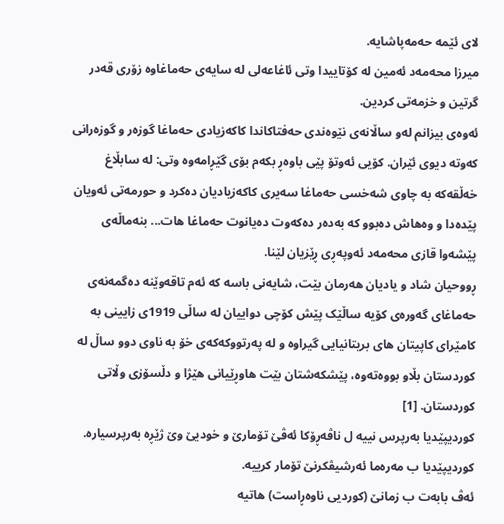لای ئێمە حەمەپاشایە.
میرزا محەمەد ئەمین لە کۆتاییدا وتی ئاغاعەلی لە سایەی حەماغاوە زۆری قەدر گرتین و خزمەتی کردین.
ئەوەی بیزانم لەو ساڵانەی نێوەندی حەفتاکاندا کاکەزیادی حەماغا گوزەر و گوزەرانی کەوتە دیوی ئێران. کۆیی ئەوتۆ پێی باوەڕ بکەم بۆی گێڕامەوە وتی: لە سابڵاغ خەڵقەکە بە چاوی شەخسی حەماغا سەیری کاکەزیادیان دەکرد و حورمەتی ئەویان پێدەدا و وەهاش دەبوو کە بەدەر دەکەوت دەیانوت حەماغا هات... بنەماڵەی پێشەوا قازی محەمەد ئەوپەڕی ڕێزیان لێنا.
ڕووحیان شاد و یادیان هەرمان بێت، شایەنی باسە کە ئەم تاقەوێنە دەگمەنەی حەماغای گەورەی کۆیە ساڵێک پێش کۆچی دواییان لە ساڵی 1919ی زایینی بە کامێرای کاپیتان های بریتانیایی گیراوە و لە پەرتووکەکەی خۆ بە ناوی دوو ساڵ لە کوردستان بڵاو بووەتەوە، پێشکەشتان بێت هاوڕێیانی هێژا و دڵسۆزی وڵاتی کوردستان. [1]
کوردیپێدیا بەرپرس نییە ل ناڤەڕۆکا ئەڤێ تۆمارێ و خودیێ وێ ژێڕە بەرپرسیارە. کوردیپێدیا ب مەرەما ئەرشیڤکرنێ تۆمار کرییە.
ئەڤ بابەت ب زمانێ (کوردیی ناوەڕاست) هاتیە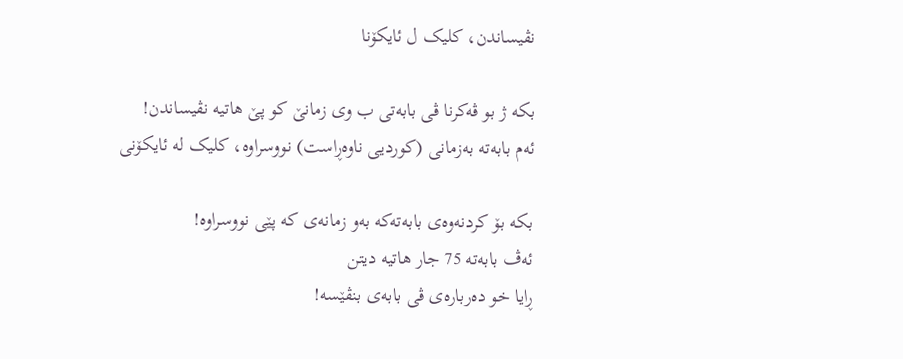نڤیساندن، کلیک ل ئایکۆنا

بکە ژ بو ڤەکرنا ڤی بابەتی ب وی زمانێ کو پێ هاتیە نڤیساندن!
ئەم بابەتە بەزمانی (کوردیی ناوەڕاست) نووسراوە، کلیک لە ئایکۆنی

بکە بۆ کردنەوەی بابەتەکە بەو زمانەی کە پێی نووسراوە!
ئەڤ بابەتە 75 جار هاتیە دیتن
ڕایا خو دەربارەی ڤی بابەی بنڤێسە!